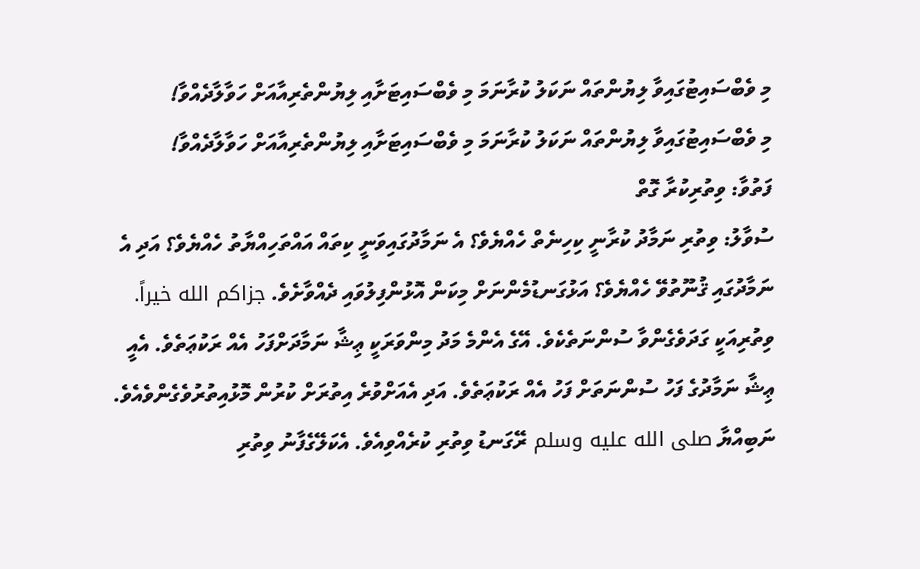މި ވެބްސައިޓުގައިވާ ލިޔުންތައް ނަކަލު ކުރާނަމަ މި ވެބްސައިޓަށާއި ލިޔުންތެރިއާއަށް ހަވާލާދެއްވާ!
މި ވެބްސައިޓުގައިވާ ލިޔުންތައް ނަކަލު ކުރާނަމަ މި ވެބްސައިޓަށާއި ލިޔުންތެރިއާއަށް ހަވާލާދެއްވާ!
ފަތުވާ: ވިތުރިކުރާ ގޮތް
ސުވާލު: ވިތުރި ނަމާދު ކުރާނީ ކިހިނެތް ހެއްޔެވެ؟ އެ ނަމާދުގައިވަނީ ކިތައް އައްތަހިއްޔާތު ހެއްޔެވެ؟ އަދި އެ ނަމާދުގައި ޤުނޫތުވޭ ހެއްޔެވެ؟ އަޅުގަނޑުމެންނަށް މިކަން އޮޅުންފިލުވައި ދެއްވާށެވެ. جزاكم الله خيراً.
ވިތުރިއަކީ ގަދަވެގެންވާ ސުންނަތެކެވެ. އޭގެ އެންމެ މަދު މިންވަރަކީ ޢިޝާ ނަމާދަށްފަހު އެއް ރަކުޢަތެވެ. އެއީ ޢިޝާ ނަމާދުގެ ފަހު ސުންނަތަށް ފަހު އެއް ރަކުޢަތެވެ. އަދި އެއަށްވުރެ އިތުރަށް ކުރުން މޮޅުއިތުރުވެގެންވެއެވެ. ނަބިއްޔާ صلى الله عليه وسلم ރޭގަނޑު ވިތުރި ކުރެއްވިއެވެ. އެކަލޭގެފާނު ވިތުރި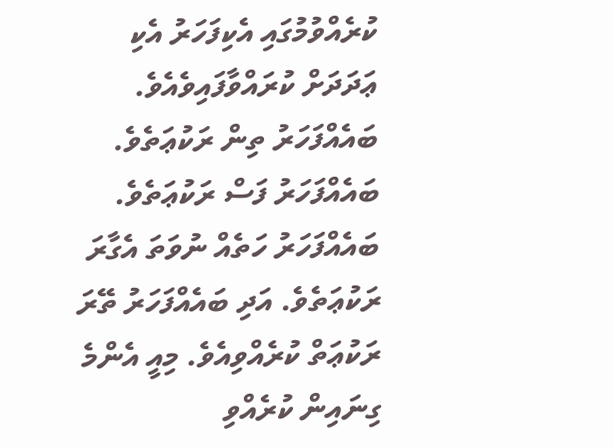ކުރެއްވުމުގައި އެކިފަހަރު އެކި ޢަދަދަށް ކުރައްވާފައިވެއެވެ. ބައެއްފަހަރު ތިން ރަކުޢަތެވެ. ބައެއްފަހަރު ފަސް ރަކުޢަތެވެ. ބައެއްފަހަރު ހަތެއް ނުވަތަ އެގާރަ ރަކުޢަތެވެ. އަދި ބައެއްފަހަރު ތޭރަ ރަކުޢަތް ކުރެއްވިއެވެ. މިއީ އެންމެ ގިނައިން ކުރެއްވި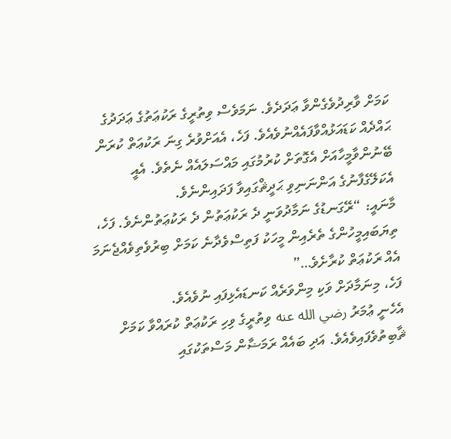ކަމަށް ވާރިދުވެގެންވާ ޢަދަދެވެ. ނަމަވެސް ވިތުރީގެ ރަކުޢަތުގެ ޢަދަދުގެ ޙައްދެއް ކަޑައަޅުއްވާފައެއްނުވެއެވެ. ފަހެ، އެއަށްވުރެ ގިނަ ރަކުޢަތް ކުރަން ބޭނުންވާމީހާއަށް އެގޮތަށް ކުރުމުގައި މައްސަލައެއް ނެތެވެ. އެއީ އެކަލޭގެފާނުގެ އަންނަނިވި ޙަދީޘްގައިވާ ފަދައިންނެވެ.
މާނައީ: “ރޭގަނޑުގެ ނަމާދުވަނީ ދެ ރަކުޢަތުން ދެ ރަކުޢަތުންނެވެ. ފަހެ، ތިޔަބައިމީހުންގެ ތެރެއިން މީހަކު ފަތިސްވެދާނެ ކަމަށް ބިރުވެތިވެއްޖެނަމަ އެއް ރަކުޢަތް ކުރާށެވެ…”
ފަހެ، މިނަމާދަށް ވަކި މިންވަރެއް ކަނޑައެޅިފައި ނުވެއެވެ.
އެހެނީ ޢުމަރު رضي الله عنه ވިތުރީގެ ވިހި ރަކުޢަތް ކުރައްވާ ކަމަށް ޘާބިތުވެފައިވެއެވެ. އަދި ބައެއް ރަމަޟާން މަސްތަކުގައި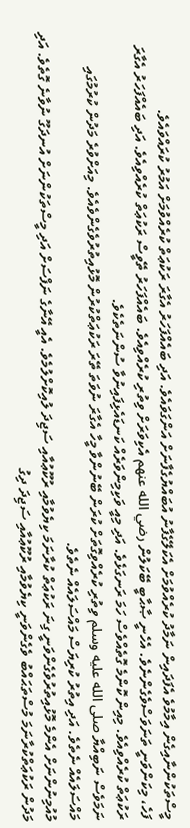މީސްތަކުންނާއިގެން އިމާމުވެ އެފަދައިން ނަމާދު ކުރެއްވުމަށް އެކަލޭގެފާނު އުބައްޔުގެފާނަށް އަންގަވައެވެ. އަދި ބައެއްފަހަރު އެގާރަ ރަކުޢަތް ކުރެއްވުމަށް އަމުރު ކުރައްވައެވެ.
ފަހެ، މިކަންވަނީ ތަނަވަސްވެގެންނެވެ. އެހެނީ ޞާޙާބީ ބޭކަލުން رضي الله عنهم އެކިވަރަށް ވިތުރި ކުރެއްވިއެވެ. ބައެއްފަހަރު ތޭވީސް ރަކުޢަތް ކުރެއްވިއެވެ. އަދި ބައެއްފަހަރު އެގާރަ ރަކުޢަތް ކުރެއްވިއެވެ. މިއިން ކޮންމެ ގޮތެއްވެސް ހަމަ ރަނގަޅެވެ. އަދި މިއީ ވަކިމިންވަރެއް ކަނޑައެޅިފައިނުވާ ސުންނަތެކެވެ.
ނަމަވެސް ނަބިއްޔާ صلى الله عليه وسلم ވިތުރި ކުރެއްވިގޮތަށް ކުރަން ބޭނުންވާ މީހާ އެގާރަ ނުވަތަ ތޭރަ ރަކުޢަތްކުރުން މޮޅުއިތުރުވެގެންވެއެވެ. މިއަށްވުރެ މަދުން ކުރުމުގައި މައްސަލައެއް ނެތެވެ. އަދި އިތުރު ކުރިޔަސް މައްސަލައެއް ނެތެވެ.
މުއުމިނުންނަށް އެންމެ މޮޅުއިތުރުވެގެންވަނީ ގިނަ ރަކުޢަތް ކުރާނަމަ ކިޔެވުމާއި ރުކޫޢުއާއި ސަޖިދަ ލުއިކޮށްލުމެވެ. އެއީ އޭނާގެ ނަފްސަށް އަދި މީސްތަކުންނަށް އުނދަގޫ ނުވާނެ ގޮތެވެ. އަދި މަދުން ރަކުޢަތްކުރާނަމަ މުސްތަޙައްބު ވެގެންވަނީ ކިޔެވުމާއި ރުކޫޢުއާއި ސަޖިދަ ދިގު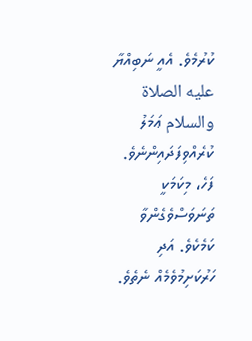ކުރުމެވެ. އެއީ ނަބިއްޔާ عليه الصلاة والسلام ޢަމަލު ކުރެއްވިފަދައިންނެވެ. ފަހެ، މިކަމަކީ ތަނަވަސްވެގެންވާ ކަމެކެވެ. އަދި ހަރުކަށިމުވެމެއް ނެތެވެ.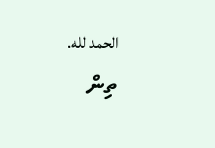الحمد لله.
ތިން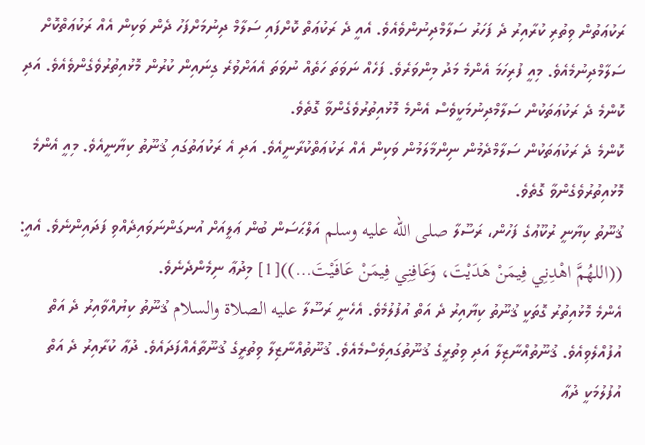ރަކުޢަތުން ވިތުރި ކުރާއިރު ދެ ފަހަރު ސަލާމްދިނުންވެއެވެ. އެއީ ދެ ރަކުޢަތް ކޮށްފައި ސަލާމް ދިނުމަށްފަހު ދެން ވަކިން އެއް ރަކުޢަތްކޮށް ސަލާމްދިނުމެއެވެ. މިއީ ފުރިހަމަ އެންމެ މަދު މިންވަރެވެ. ފަހެއް ނަވަތަ ހަތެއް ނުވަތަ އެއަށްވުރެ ގިނައިން ކުރުން މޮޅުއިތުރުވެގެންވެއެވެ. އަދި ކޮންމެ ދެ ރަކުޢަތަކުން ސަލާމްދިނުމަކީވެސް އެންމެ މޮޅުއިތުރުވެގެންވާ ގޮތެވެ.
ކޮންމެ ދެ ރަކުޢަތަކުން ސަލާމްދެމުން ނިންމާލަމުން ވަކިން އެއް ރަކުޢަތްކުރާނީއެވެ. އަދި އެ ރަކުޢަތުގައި ޤުނޫތު ކިޔާނީއެވެ. މިއީ އެންމެ މޮޅުއިތުރުވެގެންވާ ގޮތެވެ.
ޤުނޫތު ކިޔާނީ ރުކޫޢުގެ ފަހުން، ރަސޫލާ صلى الله عليه وسلم އަލްޙަސަން ބުން ޢަލީއަށް އުނގަންނަވައިދެއްވި ފަދައިންނެވެ. އެއީ: ((اللهُمَّ اهْدِنِي فِيمَنْ هَدَيْتَ، وَعَافِنِي فِيمَنْ عَافَيْتَ…))[1] މިދުޢާ ނިމެންދެނެވެ.
އެންމެ މޮޅުއިތުރު ގޮތަކީ ޤުނޫތު ކިޔާއިރު ދެ އަތް އުފުލުމެވެ. އެހެނީ ރަސޫލާ عليه الصلاة والسلام ޤުނޫތު ކިޔުއްވާއިރު ދެ އަތް އުފުއްލެވިއެވެ. ޤުނޫތުއްނާޒިލާ އަދި ވިތުރީގެ ޤުނޫތުގައިވެސްމެއެވެ. ޤުނޫތުއްނާޒިލާ ވިތުރީގެ ޤުނޫތާއެއްފަދައެވެ. ދުޢާ ކުރާއިރު ދެ އަތް އުފުލުމަކީ ދުޢާ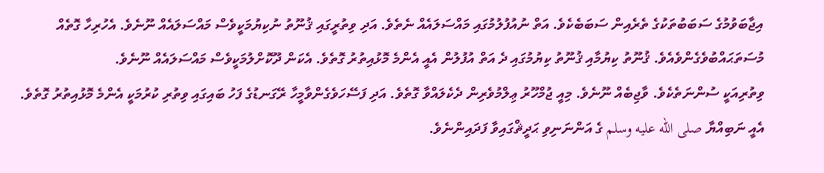އިޖާބަވުމުގެ ސަބަބުތަކުގެ ތެރެއިން ސަބަބެކެވެ. އަތް ނުއުފުލުމުގައި މައްސަލައެއް ނެތެވެ. އަދި ވިތުރީގައި ޤުނޫތު ނުކިޔުމަކީވެސް މައްސަލައެއް ނޫނެވެ. އެހުރިހާ ގޮތެއް މުސަތަޙައްބުވެގެންވެއެވެ. ޤުނޫތު ކިޔުމާއި ޤުނޫތު ކިޔުމުގައި ދެ އަތް އުފުލުން އެއީ އެންމެ މޮޅުއިތުރު ގޮތެވެ. އެކަން ދޫކޮށްލުމަކީވެސް މައްސަލައެއް ނޫނެވެ.
ވިތުރިއަކީ ސުންނަތެކެވެ. ވާޖިބެއް ނޫނެވެ. މިއީ ޖުމްހޫރު ޢިލްމުވެރިން ދެކެލައްވާ ގޮތެވެ. އަދި ފަސޭހަވެގެންވާމީހާ ރޭގަނޑުގެ ފަހު ބައިގައި ވިތުރި ކުރުމަކީ އެންމެ މޮޅުއިތުރު ގޮތެވެ. އެއީ ނަބިއްޔާ صلى الله عليه وسلم ގެ އަންނަނިވި ޙަދީޘްގައިވާ ފަދައިންނެވެ.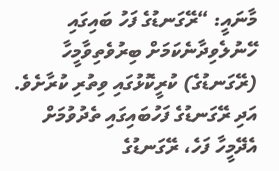މާނައީ: “ރޭގަނޑުގެ ފަހު ބައިގައި ހޭނުލެވިދާނެކަމަށް ބިރުވެތިވާމީހާ (ރޭގަނޑުގެ) ކުރީކޮޅުގައި ވިތުރި ކުރާށެވެ. އަދި ރޭގަނޑުގެ ފަހުބައިގައި ތެދުވުމަށް އެދޭމީހާ ފަހެ، ރޭގަނޑުގެ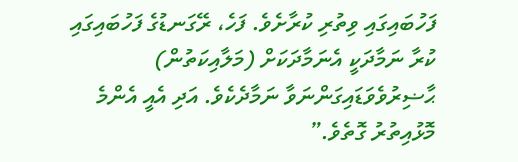ފަހުބައިގައި ވިތުރި ކުރާށެވެ. ފަހެ، ރޭގަނޑުގެ ފަހުބައިގައި ކުރާ ނަމާދަކީ އެނަމާދަކަށް (މަލާއިކަތުން) ޙާޟިރުވެވަޑައިގަންނަވާ ނަމާދެކެވެ. އަދި އެއީ އެންމެ މޮޅުއިތުރު ގޮތެވެ.”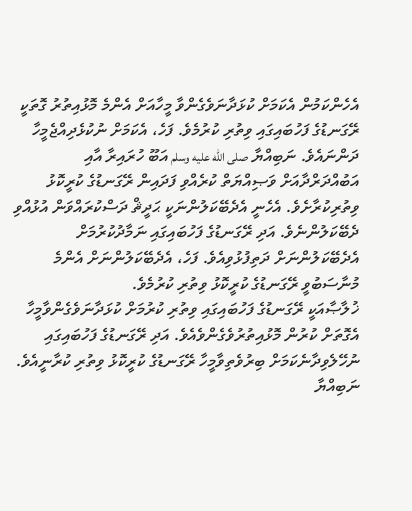އެހެންކަމުން އެކަމަށް ކުޅަދާނަވެގެންވާ މީހާއަށް އެންމެ މޮޅުއިތުރު ގޮތަކީ ރޭގަނޑުގެ ފަހުބައިގައި ވިތުރި ކުރުމެވެ. ފަހެ، އެކަމަށް ނުކުޅެދިއްޖެމީހާ ދަންނައެވެ. ނަބިއްޔާ صلى الله عليه وسلم އަބޫ ހުރައިރާ އާއި އަބުއްދަރްދާއަށް ވަޞިއްޔަތް ކުރެއްވި ފަދައިން ރޭގަނޑުގެ ކުރީކޮޅު ވިތުރިކުރާށެވެ. އެހެނީ އެދެބޭކަލުންނަކީ ޙަދީޘް ދަސްކުރައްވަން އުޅުއްވި ދެބޭކަލުންނެވެ. އަދި ރޭގަނޑުގެ ފަހުބައިގައި ނަމާދުކުރުމަށް އެދެބޭކަލުންނަށް ދަތިފުޅުވިއެވެ. ފަހެ، އެދެބޭކަލުންނަށް އެންމެ މުނާސަބުވީ ރޭގަނޑުގެ ކުރީކޮޅު ވިތުރި ކުރުމެވެ.
ޚުލާޞާއަކީ ރޭގަނޑުގެ ފަހުބައިގައި ވިތުރި ކުރުމަށް ކުޅަދާނަވެގެންވާމީހާ އެގޮތަށް ކުރުން މޮޅުއިތުރުވެގެންވެއެވެ. އަދި ރޭގަނޑުގެ ފަހުބައިގައި ނުހޭލެވިދާނެކަމަށް ބިރުވެތިވާމީހާ ރޭގަނޑުގެ ކުރީކޮޅު ވިތުރި ކުރާނީއެވެ. ނަބިއްޔާ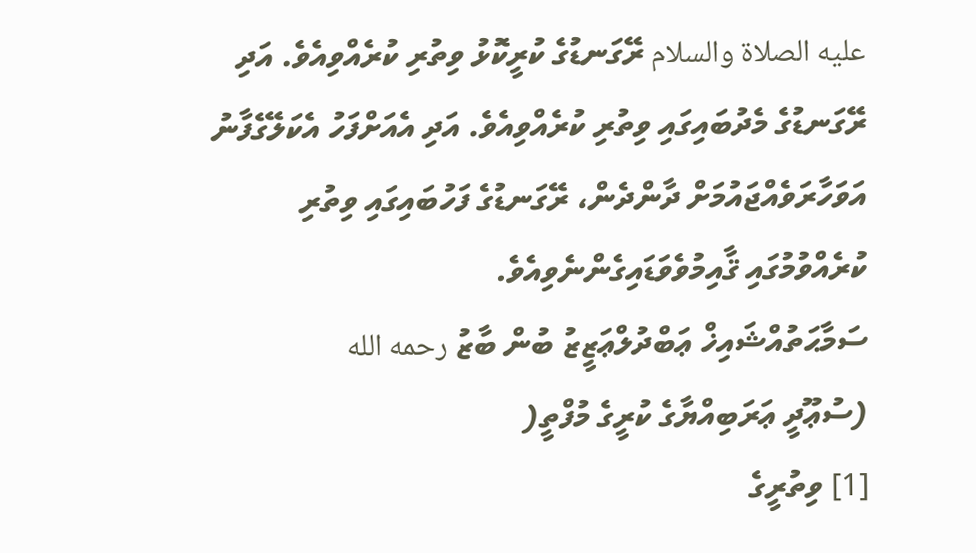عليه الصلاة والسلام ރޭގަނޑުގެ ކުރީކޮޅު ވިތުރި ކުރެއްވިއެވެ. އަދި ރޭގަނޑުގެ މެދުބައިގައި ވިތުރި ކުރެއްވިއެވެ. އަދި އެއަށްފަހު އެކަލޭގެފާނު އަވަހާރަވެއްޖައުމަށް ދާންދެން، ރޭގަނޑުގެ ފަހުބައިގައި ވިތުރި ކުރެއްވުމުގައި ޤާއިމުވެވަޑައިގެންނެވިއެވެ.
ސަމާޙަތުއްޝައިޚް ޢަބްދުލްޢަޒީޒު ބުން ބާޒު رحمه الله
(ސުޢޫދީ ޢަރަބިއްޔާގެ ކުރީގެ މުފްތީ(
[1] ވިތުރީގެ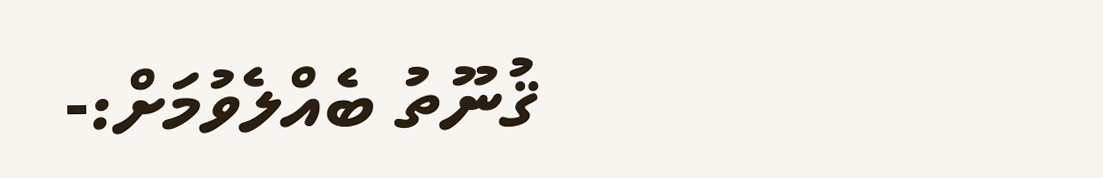ޤުނޫތު ބެއްލެވުމަށް:-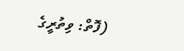(ފޮތް: ވިތުރީގެ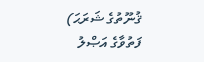ޤުނޫތުގެ ޝަރަޙަ)
ފަތުވާގެ އަޞްލު